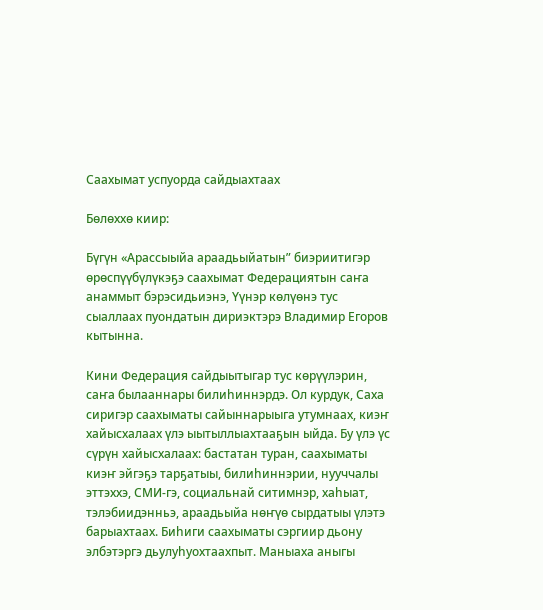Саахымат успуорда сайдыахтаах

Бөлөххө киир:

Бүгүн «Арассыыйа араадьыйатын” биэриитигэр өрөспүүбүлүкэҕэ саахымат Федерациятын саҥа анаммыт бэрэсидьиэнэ, Үүнэр көлүөнэ тус сыаллаах пуондатын дириэктэрэ Владимир Егоров кытынна.

Кини Федерация сайдыытыгар тус көрүүлэрин, саҥа былааннары билиһиннэрдэ. Ол курдук, Саха сиригэр саахыматы сайыннарыыга утумнаах, киэҥ хайысхалаах үлэ ыытыллыахтааҕын ыйда. Бу үлэ үс сүрүн хайысхалаах: бастатан туран, саахыматы киэҥ эйгэҕэ тарҕатыы, билиһиннэрии, нууччалы эттэххэ, СМИ-гэ, социальнай ситимнэр, хаһыат, тэлэбиидэнньэ, араадьыйа нөҥүө сырдатыы үлэтэ барыахтаах. Биһиги саахыматы сэргиир дьону элбэтэргэ дьулуһуохтаахпыт. Маныаха аныгы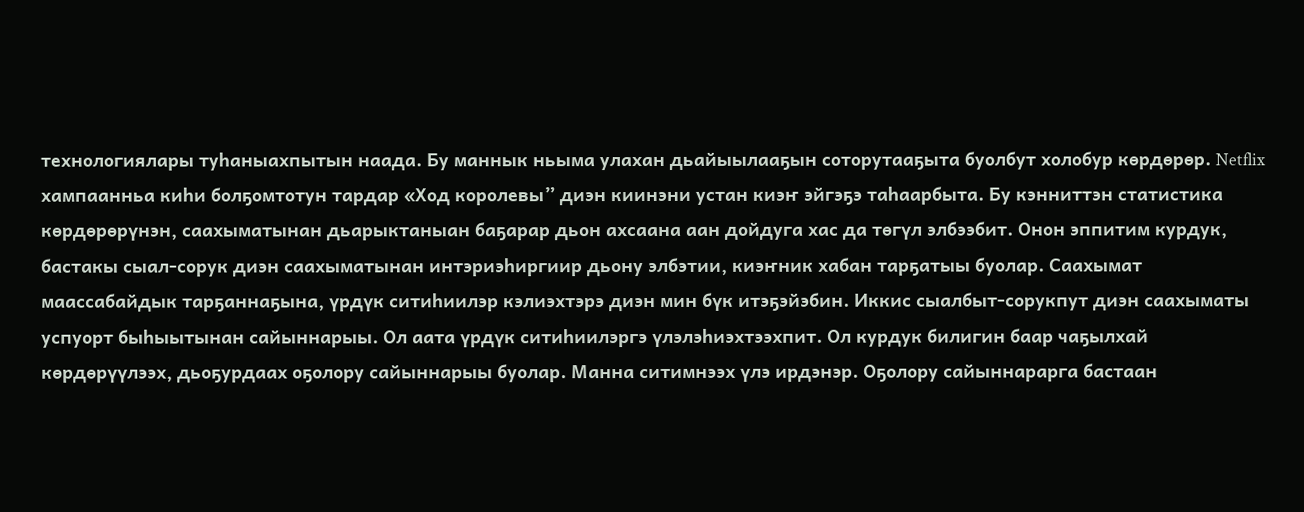технологиялары туһаныахпытын наада. Бу маннык ньыма улахан дьайыылааҕын соторутааҕыта буолбут холобур көрдөрөр. Netflix хампаанньа киһи болҕомтотун тардар «Ход королевы” диэн киинэни устан киэҥ эйгэҕэ таһаарбыта. Бу кэнниттэн статистика көрдөрөрүнэн, саахыматынан дьарыктаныан баҕарар дьон ахсаана аан дойдуга хас да төгүл элбээбит. Онон эппитим курдук, бастакы сыал-сорук диэн саахыматынан интэриэһиргиир дьону элбэтии, киэҥник хабан тарҕатыы буолар. Саахымат маассабайдык тарҕаннаҕына, үрдүк ситиһиилэр кэлиэхтэрэ диэн мин бүк итэҕэйэбин. Иккис сыалбыт-сорукпут диэн саахыматы успуорт быһыытынан сайыннарыы. Ол аата үрдүк ситиһиилэргэ үлэлэһиэхтээхпит. Ол курдук билигин баар чаҕылхай көрдөрүүлээх, дьоҕурдаах оҕолору сайыннарыы буолар. Манна ситимнээх үлэ ирдэнэр. Оҕолору сайыннарарга бастаан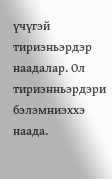үчүгэй тириэньэрдэр наадалар. Ол тириэнньэрдэри бэлэмниэххэ наада.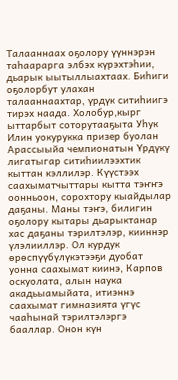Талааннаах оҕолору үүннэрэн таһаарарга элбэх күрэхтэһии, дьарык ыытыллыахтаах. Биһиги оҕолорбут улахан талааннаахтар, үрдүк ситиһиигэ тирэх наада. Холобур,кырг ыттарбыт соторутааҕыта Уһук Илин уокурукка призер буолан Арассыыйа чемпионатын Үрдүкү лигатыгар ситиһиилээхтик кыттан кэллилэр. Күүстээх саахыматчыттары кытта тэҥҥэ оонньоон, сорохтору кыайдылар даҕаны. Маны тэҥэ, билигин оҕолору кытары дьарыктанар хас даҕаны тэрилтэлэр, кииннэр үлэлииллэр. Ол курдук өрөспүүбүлүкэтээҕи дуобат уонна саахымат киинэ, Карпов оскуолата, алын наука акадьыамыйата, итиэннэ саахымат гимназията үгүс чааһынай тэрилтэлэргэ бааллар. Онон күн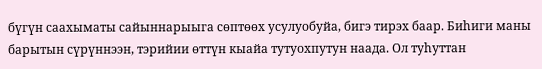бүгүн саахыматы сайыннарыыга сөптөөх усулуобуйа, бигэ тирэх баар. Биһиги маны барытын сүрүннээн, тэрийии өттүн кыайа тутуохпутун наада. Ол туһуттан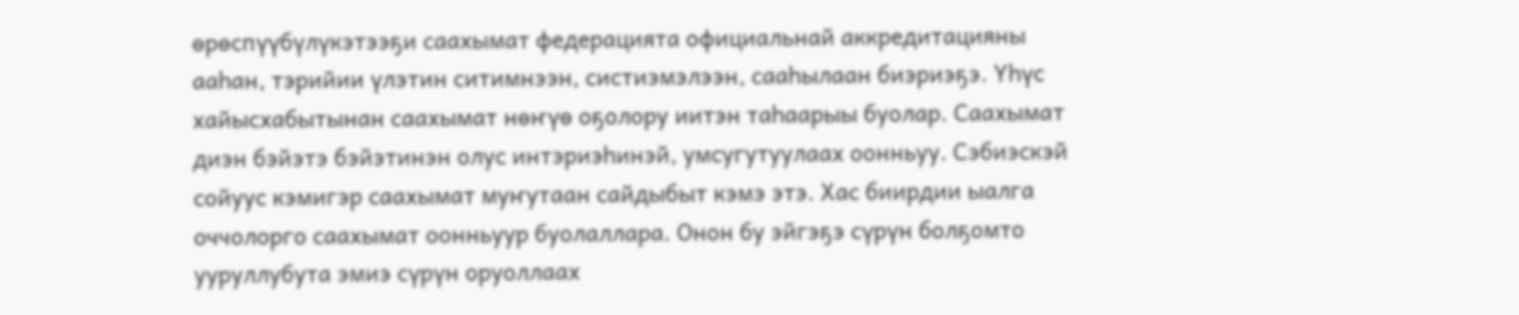өрөспүүбүлүкэтээҕи саахымат федерацията официальнай аккредитацияны ааһан, тэрийии үлэтин ситимнээн, систиэмэлээн, сааһылаан биэриэҕэ. Үһүс хайысхабытынан саахымат нөҥүө оҕолору иитэн таһаарыы буолар. Саахымат диэн бэйэтэ бэйэтинэн олус интэриэһинэй, умсугутуулаах оонньуу. Сэбиэскэй сойуус кэмигэр саахымат муҥутаан сайдыбыт кэмэ этэ. Хас биирдии ыалга оччолорго саахымат оонньуур буолаллара. Онон бу эйгэҕэ сүрүн болҕомто ууруллубута эмиэ сүрүн оруоллаах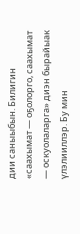дии саныыбын. Билигин «саахымат — оҕолорго, саахымат — оскуолаларга» диэн бырайыак үлэлииллэр. Бу мин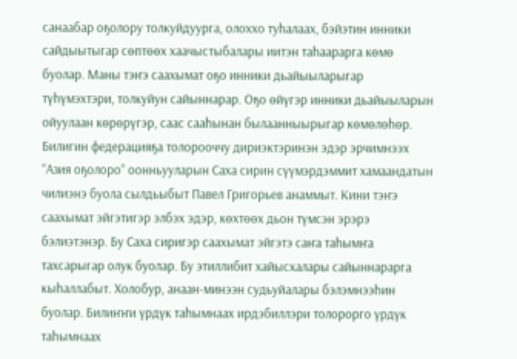санаабар оҕолору толкуйдуурга, олоххо туһалаах, бэйэтин инники сайдыытыгар сөптөөх хаачыстыбалары иитэн таһаарарга көмө буолар. Маны тэҥэ саахымат оҕо инники дьайыыларыгар түһүмэхтэри, толкуйун сайыннарар. Оҕо өйүгэр инники дьайыыларын ойуулаан көрөрүгэр, саас сааһынан былаанныырыгар көмөлөһөр. Билигин федерацияҕа толорооччу дириэктэринэн эдэр эрчимнээх “Азия оҕолоро” оонньууларын Саха сирин сүүмэрдэммит хамаандатын чилиэнэ буола сылдьыбыт Павел Григорьев анаммыт. Кини тэҥэ саахымат эйгэтигэр элбэх эдэр, көхтөөх дьон түмсэн эрэрэ бэлиэтэнэр. Бу Саха сиригэр саахымат эйгэтэ саҥа таһымҥа тахсарыгар олук буолар. Бу этиллибит хайысхалары сайыннарарга кыһаллабыт. Холобур, анаан-минээн судьуйалары бэлэмнээһин буолар. Билиҥҥи үрдүк таһымнаах ирдэбиллэри толорорго үрдүк таһымнаах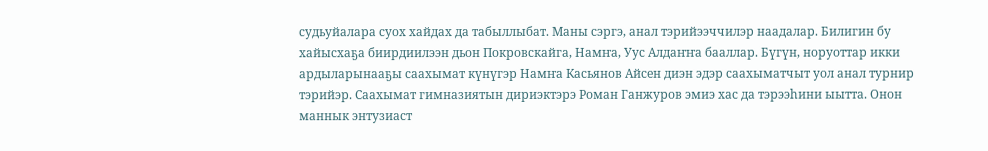судьуйалара суох хайдах да табыллыбат. Маны сэргэ, анал тэрийээччилэр наадалар. Билигин бу хайысхаҕа биирдиилээн дьон Покровскайга, Намҥа, Уус Алдаҥҥа бааллар. Бүгүн, норуоттар икки ардыларынааҕы саахымат күнүгэр Намҥа Касьянов Айсен диэн эдэр саахыматчыт уол анал турнир тэрийэр. Саахымат гимназиятын дириэктэрэ Роман Ганжуров эмиэ хас да тэрээһини ыытта. Онон маннык энтузиаст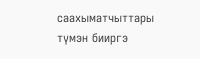саахыматчыттары түмэн бииргэ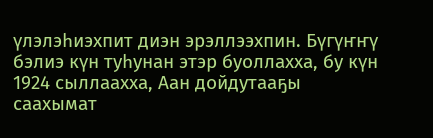үлэлэһиэхпит диэн эрэллээхпин. Бүгүҥҥү бэлиэ күн туһунан этэр буоллахха, бу күн 1924 сыллаахха, Аан дойдутааҕы саахымат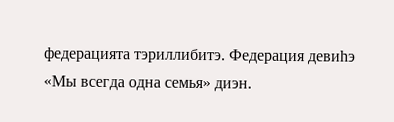федерацията тэриллибитэ. Федерация девиһэ «Мы всегда одна семья» диэн.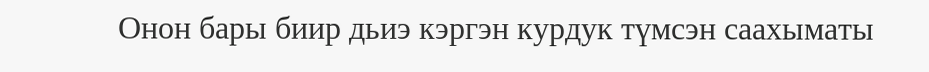Онон бары биир дьиэ кэргэн курдук түмсэн саахыматы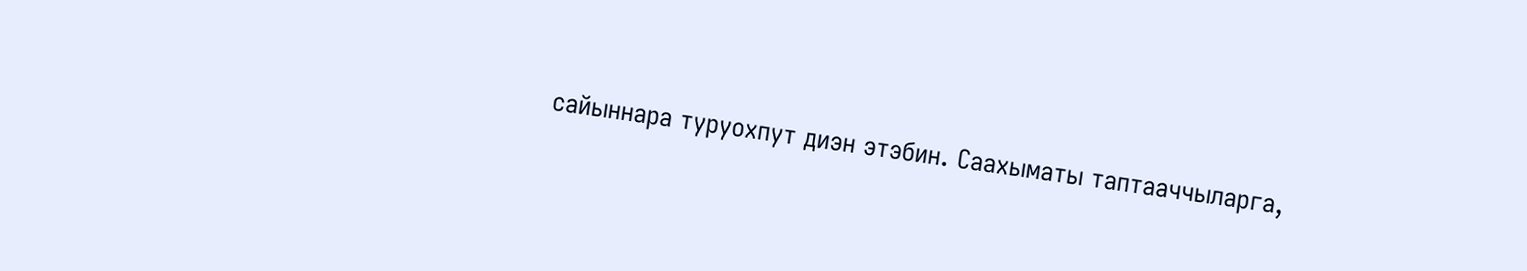сайыннара туруохпут диэн этэбин. Саахыматы таптааччыларга,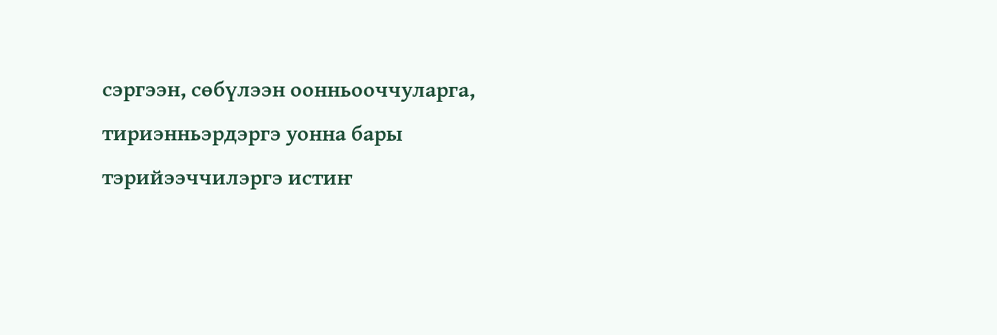сэргээн, сөбүлээн оонньооччуларга, тириэнньэрдэргэ уонна бары тэрийээччилэргэ истиҥ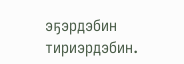эҕэрдэбин тириэрдэбин.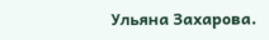Ульяна Захарова.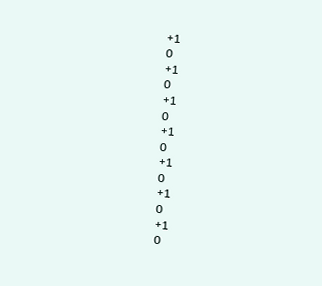+1
0
+1
0
+1
0
+1
0
+1
0
+1
0
+1
0